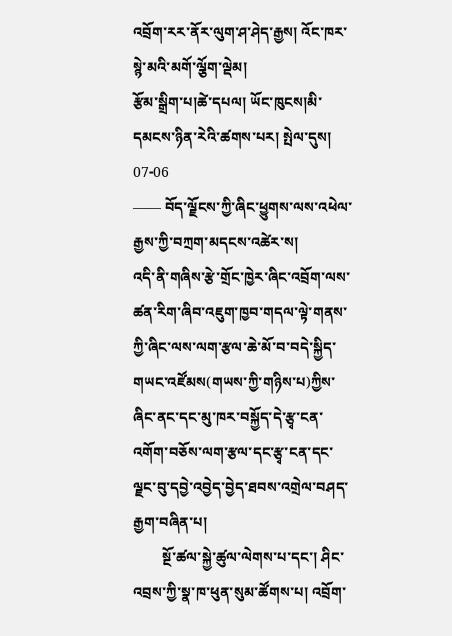འབྲོག་རར་ནོར་ལུག་ཤ་ཤེད་རྒྱས། འོང་ཁར་སྙེ་མའི་མགོ་ལྕོག་ལྡེམ།
རྩོམ་སྒྲིག་པ།ཚེ་དཔལ། ཡོང་ཁུངས།མི་དམངས་ཉིན་རེའི་ཚགས་པར། སྤེལ་དུས། 07-06
—— བོད་ལྗོངས་ཀྱི་ཞིང་ཕྱུགས་ལས་འཕེལ་རྒྱས་ཀྱི་བཀྲག་མདངས་འཚེར་ས།
འདི་ནི་གཞིས་རྩེ་གྲོང་ཁྱེར་ཞིང་འབྲོག་ལས་ཚན་རིག་ཞིབ་འཇུག་ཁྱབ་གདལ་ལྟེ་གནས་ཀྱི་ཞིང་ལས་ལག་རྩལ་ཆེ་མོ་བ་བདེ་སྐྱིད་གཡང་འཛོམས(གཡས་ཀྱི་གཉིས་པ)ཀྱིས་ཞིང་ནང་དང་མུ་ཁར་བསྐྱོད་དེ་རྩྭ་ངན་འགོག་བཅོས་ལག་རྩལ་དང་རྩྭ་ངན་དང་ལྗང་བུ་དབྱེ་འབྱེད་བྱེད་ཐབས་འགྲེལ་བཤད་རྒྱག་བཞིན་པ།
        སྔོ་ཚལ་སྐྱེ་ཚུལ་ལེགས་པ་དང་། ཤིང་འབྲས་ཀྱི་སྣ་ཁ་ཕུན་སུམ་ཚོགས་པ། འབྲོག་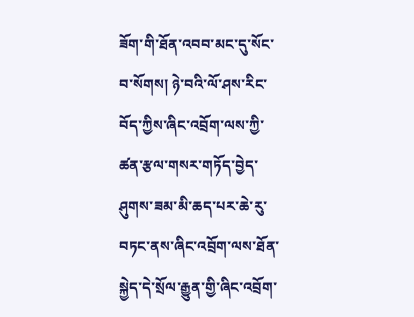ཟོག་གི་ཐོན་འབབ་མང་དུ་སོང་བ་སོགས། ཉེ་བའི་ལོ་ཤས་རིང་བོད་ཀྱིས་ཞིང་འབྲོག་ལས་ཀྱི་ཚན་རྩལ་གསར་གཏོད་བྱེད་ཤུགས་ཟམ་མི་ཆད་པར་ཆེ་རུ་བཏང་ནས་ཞིང་འབྲོག་ལས་ཐོན་སྐྱེད་དེ་སྲོལ་རྒྱུན་གྱི་ཞིང་འབྲོག་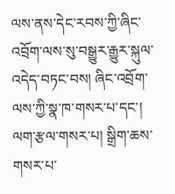ལས་ནས་དེང་རབས་ཀྱི་ཞིང་འབྲོག་ལས་སུ་བསྒྱུར་རྒྱུར་སྐུལ་འདེད་བཏང་བས། ཞིང་འབྲོག་ལས་ཀྱི་སྣ་ཁ་གསར་པ་དང་། ལག་རྩལ་གསར་པ། སྒྲིག་ཆས་གསར་པ་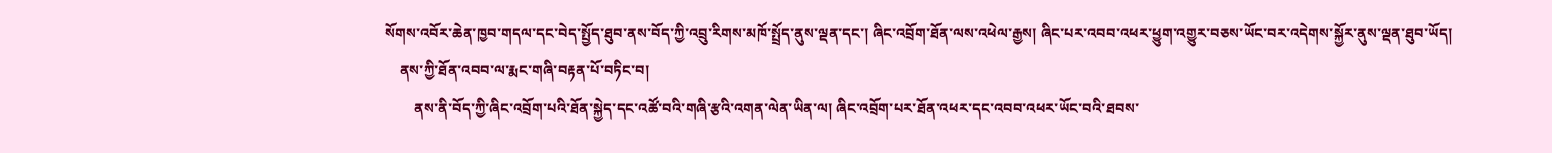སོགས་འབོར་ཆེན་ཁྱབ་གདལ་དང་བེད་སྤྱོད་ཐུབ་ནས་བོད་ཀྱི་འབྲུ་རིགས་མཁོ་སྤྲོད་ནུས་ལྡན་དང་། ཞིང་འབྲོག་ཐོན་ལས་འཕེལ་རྒྱས། ཞིང་པར་འབབ་འཕར་ཕྱུག་འགྱུར་བཅས་ཡོང་བར་འདེགས་སྐྱོར་ནུས་ལྡན་ཐུབ་ཡོད།
    ནས་ཀྱི་ཐོན་འབབ་ལ་རྨང་གཞི་བརྟན་པོ་བཏིང་བ།
        ནས་ནི་བོད་ཀྱི་ཞིང་འབྲོག་པའི་ཐོན་སྐྱེད་དང་འཚོ་བའི་གཞི་རྩའི་འགན་ལེན་ཡིན་ལ། ཞིང་འབྲོག་པར་ཐོན་འཕར་དང་འབབ་འཕར་ཡོང་བའི་ཐབས་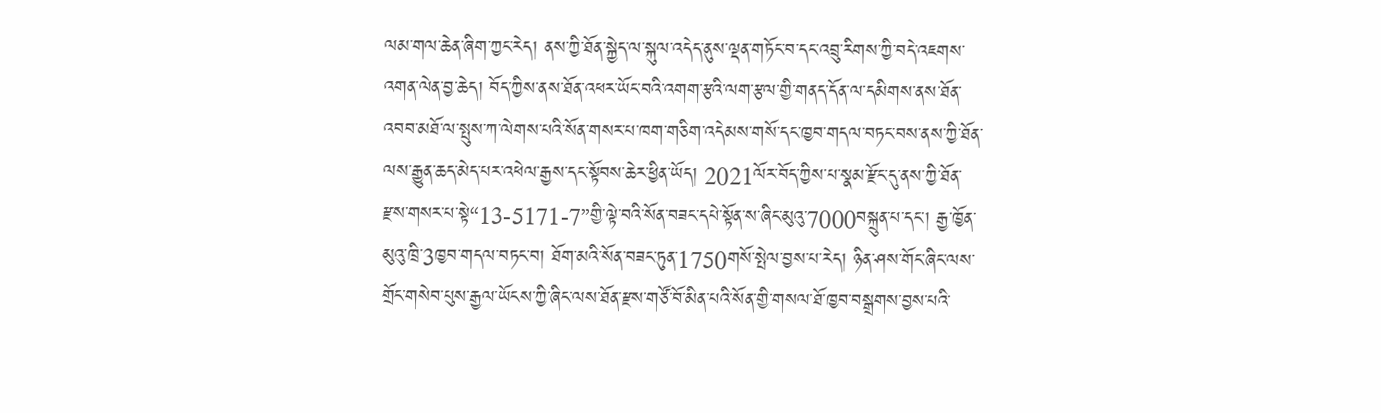ལམ་གལ་ཆེན་ཞིག་ཀྱང་རེད། ནས་ཀྱི་ཐོན་སྐྱེད་ལ་སྐུལ་འདེད་ནུས་ལྡན་གཏོང་བ་དང་འབྲུ་རིགས་ཀྱི་བདེ་འཇགས་འགན་ལེན་བྱ་ཆེད། བོད་ཀྱིས་ནས་ཐོན་འཕར་ཡོང་བའི་འགག་རྩའི་ལག་རྩལ་གྱི་གནད་དོན་ལ་དམིགས་ནས་ཐོན་འབབ་མཐོ་ལ་སྤུས་ཀ་ལེགས་པའི་སོན་གསར་པ་ཁག་གཅིག་འདེམས་གསོ་དང་ཁྱབ་གདལ་བཏང་བས་ནས་ཀྱི་ཐོན་ལས་རྒྱུན་ཆད་མེད་པར་འཕེལ་རྒྱས་དང་སྟོབས་ཆེར་ཕྱིན་ཡོད། 2021ལོར་བོད་ཀྱིས་པ་སྣམ་རྫོང་དུ་ནས་ཀྱི་ཐོན་རྫས་གསར་པ་སྟེ“13-5171-7”གྱི་ལྟེ་བའི་སོན་བཟང་དཔེ་སྟོན་ས་ཞིང་མུའུ་7000བསྐྲུན་པ་དང་། རྒྱ་ཁྱོན་མུའུ་ཁྲི་3ཁྱབ་གདལ་བཏང་བ། ཐོག་མའི་སོན་བཟང་ཏུན་1750གསོ་སྤེལ་བྱས་པ་རེད། ཉིན་ཤས་གོང་ཞིང་ལས་གྲོང་གསེབ་པུས་རྒྱལ་ཡོངས་ཀྱི་ཞིང་ལས་ཐོན་རྫས་གཙོ་བོ་མིན་པའི་སོན་གྱི་གསལ་ཐོ་ཁྱབ་བསྒྲགས་བྱས་པའི་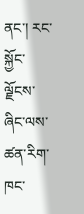ནང་། རང་སྐྱོང་ལྗོངས་ཞིང་ལས་ཚན་རིག་ཁང་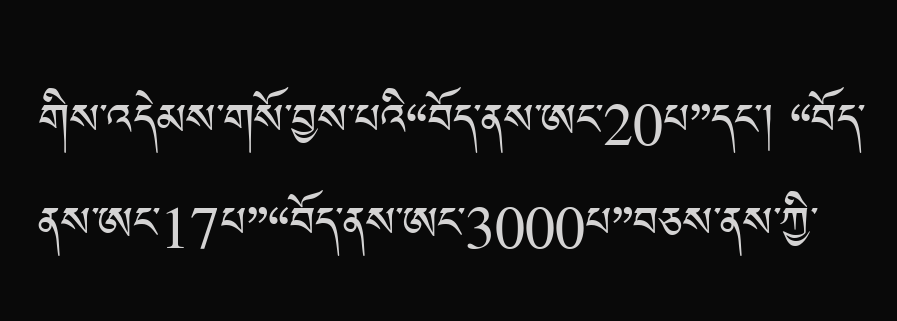གིས་འདེམས་གསོ་བྱས་པའི“བོད་ནས་ཨང་20པ”དང་། “བོད་ནས་ཨང་17པ”“བོད་ནས་ཨང་3000པ”བཅས་ནས་ཀྱི་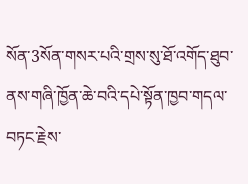སོན་3སོན་གསར་པའི་གྲས་སུ་ཐོ་འགོད་ཐུབ་ནས་གཞི་ཁྱོན་ཆེ་བའི་དཔེ་སྟོན་ཁྱབ་གདལ་བཏང་རྗེས་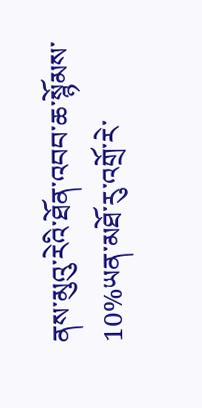ནས་མུའུ་རེའི་ཐོན་འབབ་ཆ་སྙོམས་10%ཡན་མཐོ་རུ་འགྲོ་རེ་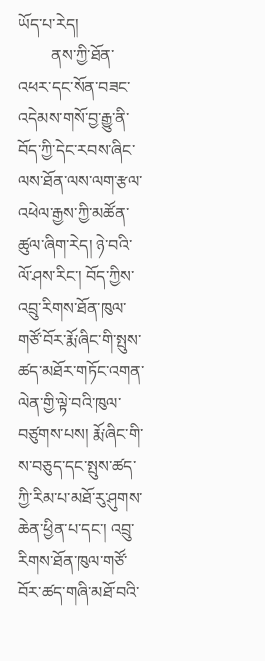ཡོད་པ་རེད།
        ནས་ཀྱི་ཐོན་འཕར་དང་སོན་བཟང་འདེམས་གསོ་བྱ་རྒྱུ་ནི་བོད་ཀྱི་དེང་རབས་ཞིང་ལས་ཐོན་ལས་ལག་རྩལ་འཕེལ་རྒྱས་ཀྱི་མཚོན་ཚུལ་ཞིག་རེད། ཉེ་བའི་ལོ་ཤས་རིང་། བོད་ཀྱིས་འབྲུ་རིགས་ཐོན་ཁུལ་གཙོ་བོར་རྨོ་ཞིང་གི་སྤུས་ཚད་མཐོར་གཏོང་འགན་ལེན་གྱི་ལྟེ་བའི་ཁུལ་བཙུགས་པས། རྨོ་ཞིང་གི་ས་བཅུད་དང་སྤུས་ཚད་ཀྱི་རིམ་པ་མཐོ་རུ་ཤུགས་ཆེན་ཕྱིན་པ་དང་། འབྲུ་རིགས་ཐོན་ཁུལ་གཙོ་བོར་ཚད་གཞི་མཐོ་བའི་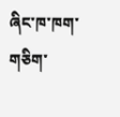ཞིང་ཁ་ཁག་གཅིག་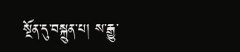སྔོན་དུ་བསྐྲུན་པ། ས་རྒྱུ་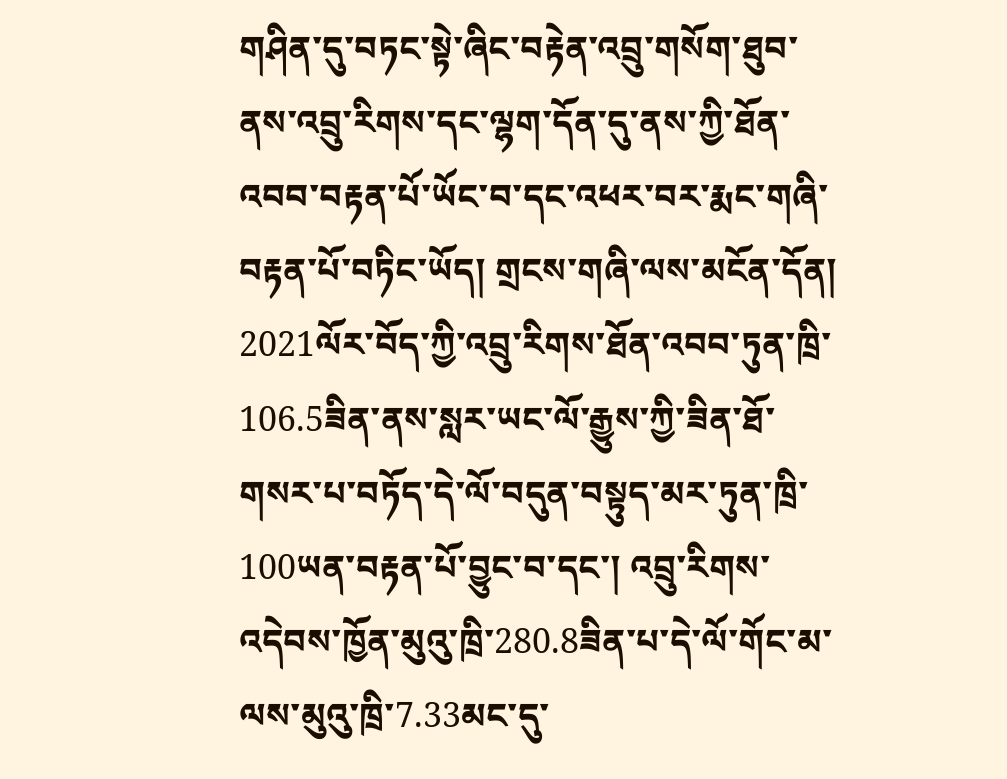གཤིན་དུ་བཏང་སྟེ་ཞིང་བརྟེན་འབྲུ་གསོག་ཐུབ་ནས་འབྲུ་རིགས་དང་ལྷག་དོན་དུ་ནས་ཀྱི་ཐོན་འབབ་བརྟན་པོ་ཡོང་བ་དང་འཕར་བར་རྨང་གཞི་བརྟན་པོ་བཏིང་ཡོད། གྲངས་གཞི་ལས་མངོན་དོན། 2021ལོར་བོད་ཀྱི་འབྲུ་རིགས་ཐོན་འབབ་ཏུན་ཁྲི་106.5ཟིན་ནས་སླར་ཡང་ལོ་རྒྱུས་ཀྱི་ཟིན་ཐོ་གསར་པ་བཏོད་དེ་ལོ་བདུན་བསྟུད་མར་ཏུན་ཁྲི་100ཡན་བརྟན་པོ་བྱུང་བ་དང་། འབྲུ་རིགས་འདེབས་ཁྱོན་མུའུ་ཁྲི་280.8ཟིན་པ་དེ་ལོ་གོང་མ་ལས་མུའུ་ཁྲི་7.33མང་དུ་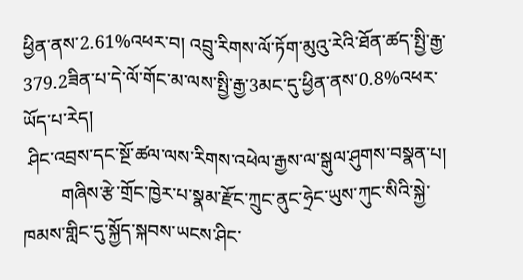ཕྱིན་ནས་2.61%འཕར་བ། འབྲུ་རིགས་ལོ་ཏོག་མུའུ་རེའི་ཐོན་ཚད་སྤྱི་རྒྱ་379.2ཟིན་པ་དེ་ལོ་གོང་མ་ལས་སྤྱི་རྒྱ་3མང་དུ་ཕྱིན་ནས་0.8%འཕར་ཡོད་པ་རེད།
 ཤིང་འབྲས་དང་སྔོ་ཚལ་ལས་རིགས་འཕེལ་རྒྱས་ལ་སྒུལ་ཤུགས་བསྣན་པ།
        གཞིས་རྩེ་གྲོང་ཁྱེར་པ་སྣམ་རྫོང་ཀྲུང་ནུང་ཧྲེང་ཡུས་ཀུང་སིའི་སྐྱེ་ཁམས་གླིང་དུ་སྐྱོད་སྐབས་ཡངས་ཤིང་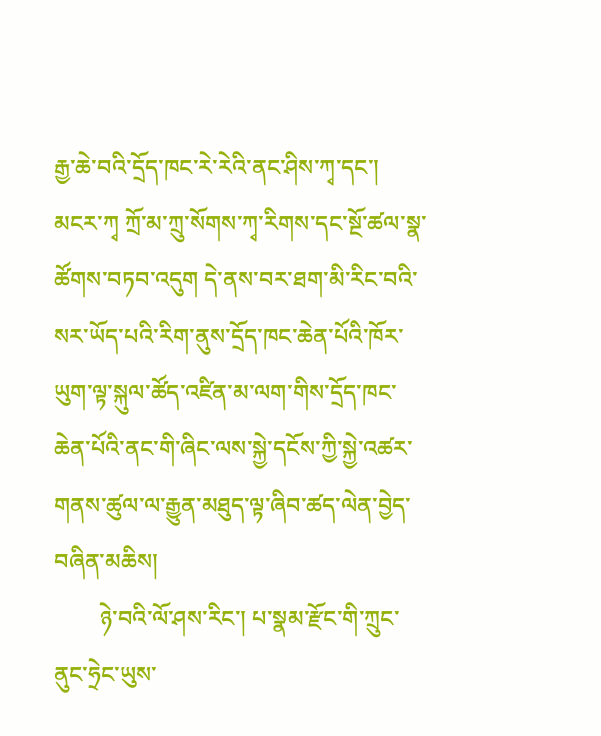རྒྱ་ཆེ་བའི་དྲོད་ཁང་རེ་རེའི་ནང་ཤིས་ཀྭ་དང་། མངར་ཀྭ ཀྲོ་མ་ཀྲུ་སོགས་ཀྭ་རིགས་དང་སྔོ་ཚལ་སྣ་ཚོགས་བཏབ་འདུག དེ་ནས་བར་ཐག་མི་རིང་བའི་སར་ཡོད་པའི་རིག་ནུས་དྲོད་ཁང་ཆེན་པོའི་ཁོར་ཡུག་ལྟ་སྐུལ་ཚོད་འཛིན་མ་ལག་གིས་དྲོད་ཁང་ཆེན་པོའི་ནང་གི་ཞིང་ལས་སྐྱེ་དངོས་ཀྱི་སྐྱེ་འཚར་གནས་ཚུལ་ལ་རྒྱུན་མཐུད་ལྟ་ཞིབ་ཚད་ལེན་བྱེད་བཞིན་མཆིས།
        ཉེ་བའི་ལོ་ཤས་རིང་། པ་སྣམ་རྫོང་གི་ཀྲུང་ནུང་ཧྲེང་ཡུས་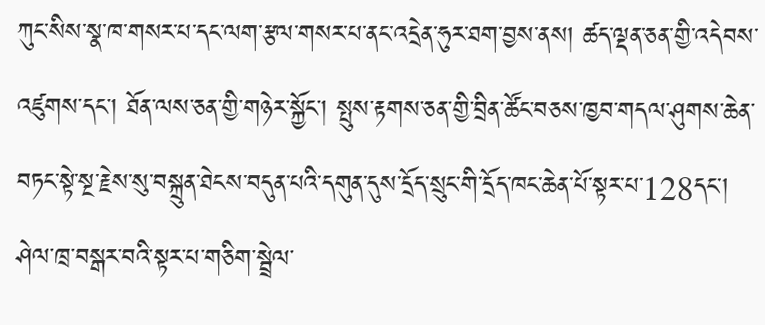ཀུང་སིས་སྣ་ཁ་གསར་པ་དང་ལག་རྩལ་གསར་པ་ནང་འདྲེན་ཧུར་ཐག་བྱས་ནས། ཚད་ལྡན་ཅན་གྱི་འདེབས་འཛུགས་དང་། ཐོན་ལས་ཅན་གྱི་གཉེར་སྐྱོང་། སྤུས་རྟགས་ཅན་གྱི་བྲིན་ཚོང་བཅས་ཁྱབ་གདལ་ཤུགས་ཆེན་བཏང་སྟེ་སྔ་རྗེས་སུ་བསྐྲུན་ཐེངས་བདུན་པའི་དགུན་དུས་དྲོད་སྲུང་གི་དྲོད་ཁང་ཆེན་པོ་སྟར་པ་128དང་། ཤེལ་ཁྲ་བསྒར་བའི་སྟར་པ་གཅིག་སྦྲེལ་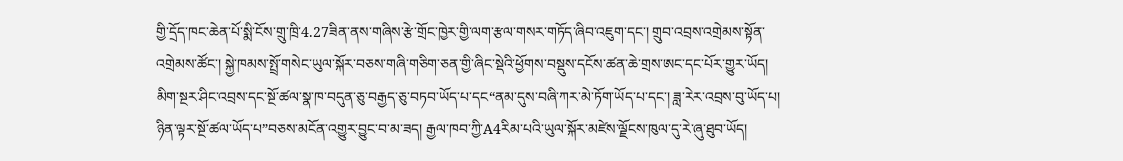གྱི་དྲོད་ཁང་ཆེན་པོ་སྨི་ངོས་གྲུ་ཁྲི་4.27ཟིན་ནས་གཞིས་རྩེ་གྲོང་ཁྱེར་གྱི་ལག་རྩལ་གསར་གཏོད་ཞིབ་འཇུག་དང་། གྲུབ་འབྲས་འགྲེམས་སྟོན་འགྲེམས་ཚོང་། སྐྱེ་ཁམས་སྤྲོ་གསེང་ཡུལ་སྐོར་བཅས་གཞི་གཅིག་ཅན་གྱི་ཞིང་སྡེའི་ཕྱོགས་བསྡུས་དངོས་ཚན་ཆེ་གྲས་ཨང་དང་པོར་གྱུར་ཡོད། མིག་སྔར་ཤིང་འབྲས་དང་སྔོ་ཚལ་སྣ་ཁ་བདུན་ཅུ་བརྒྱད་ཅུ་བཏབ་ཡོད་པ་དང“ནམ་དུས་བཞི་ཀར་མེ་ཏོག་ཡོད་པ་དང་། ཟླ་རེར་འབྲས་བུ་ཡོད་པ། ཉིན་ལྟར་སྔོ་ཚལ་ཡོད་པ”བཅས་མངོན་འགྱུར་བྱུང་བ་མ་ཟད། རྒྱལ་ཁབ་ཀྱི་A4རིམ་པའི་ཡུལ་སྐོར་མཛེས་ལྗོངས་ཁུལ་དུ་རེ་ཞུ་ཐུབ་ཡོད།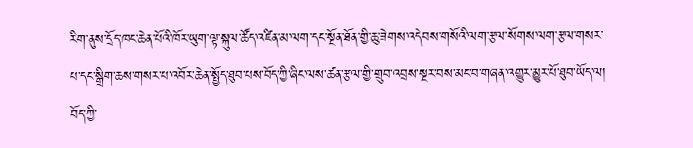རིག་ནུས་དྲོད་ཁང་ཆེན་པོའི་ཁོར་ཡུག་ལྟ་སྐུལ་ཚོད་འཛིན་མ་ལག་དང་སྔོན་ཐོན་གྱི་ཆུ་ཟེགས་འདེབས་གསོའི་ལག་རྩལ་སོགས་ལག་རྩལ་གསར་པ་དང་སྒྲིག་ཆས་གསར་པ་འབོར་ཆེན་སྤྱོད་ཐུབ་པས་བོད་ཀྱི་ཞིང་ལས་ཚན་རྩལ་གྱི་གྲུབ་འབྲས་སྔར་བས་མང་བ་གཞན་འགྱུར་མྱུར་པོ་ཐུབ་ཡོད་ལ། བོད་ཀྱི་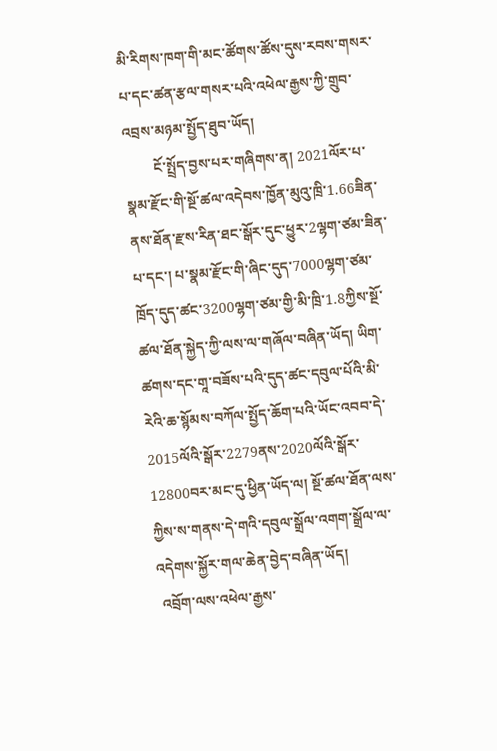མི་རིགས་ཁག་གི་མང་ཚོགས་ཚོས་དུས་རབས་གསར་པ་དང་ཚན་རྩལ་གསར་པའི་འཕེལ་རྒྱས་ཀྱི་གྲུབ་འབྲས་མཉམ་སྤྱོད་ཐུབ་ཡོད།
        ངོ་སྤྲོད་བྱས་པར་གཞིགས་ན། 2021ལོར་པ་སྣམ་རྫོང་གི་སྔོ་ཚལ་འདེབས་ཁྱོན་མུའུ་ཁྲི་1.66ཟིན་ནས་ཐོན་རྫས་རིན་ཐང་སྒོར་དུང་ཕྱུར་2ལྷག་ཙམ་ཟིན་པ་དང་། པ་སྣམ་རྫོང་གི་ཞིང་དུད་7000ལྷག་ཙམ་ཁྲོད་དུད་ཚང་3200ལྷག་ཙམ་གྱི་མི་ཁྲི་1.8ཀྱིས་སྔོ་ཚལ་ཐོན་སྐྱེད་ཀྱི་ལས་ལ་གཞོལ་བཞིན་ཡོད། ཡིག་ཚགས་དང་གཱ་བཟོས་པའི་དུད་ཚང་དབུལ་པོའི་མི་རེའི་ཆ་སྙོམས་བཀོལ་སྤྱོད་ཆོག་པའི་ཡོང་འབབ་དེ་2015ལོའི་སྒོར་2279ནས་2020ལོའི་སྒོར་12800བར་མང་དུ་ཕྱིན་ཡོད་ལ། སྔོ་ཚལ་ཐོན་ལས་ཀྱིས་ས་གནས་དེ་གའི་དབུལ་སྒྲོལ་འགག་སྒྲོལ་ལ་འདེགས་སྐྱོར་གལ་ཆེན་བྱེད་བཞིན་ཡོད།
 འབྲོག་ལས་འཕེལ་རྒྱས་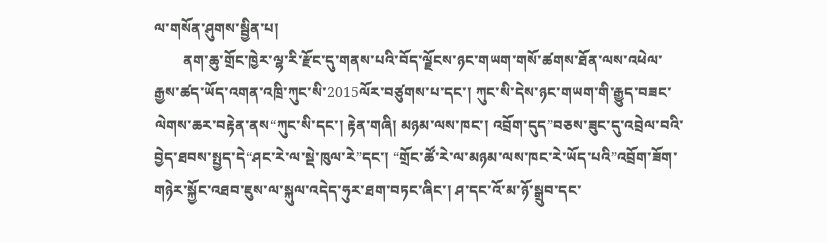ལ་གསོན་ཤུགས་སྦྱིན་པ།
        ནག་ཆུ་གྲོང་ཁྱེར་ལྷ་རི་རྫོང་དུ་གནས་པའི་བོད་ལྗོངས་ཉང་གཡག་གསོ་ཚགས་ཐོན་ལས་འཕེལ་རྒྱས་ཚད་ཡོད་འགན་འཁྲི་ཀུང་སི་2015ལོར་བཙུགས་པ་དང་། ཀུང་སི་དེས་ཉང་གཡག་གི་རྒྱུད་བཟང་ལེགས་ཆར་བརྟེན་ནས“ཀུང་སི་དང་། རྟེན་གཞི། མཉམ་ལས་ཁང་། འབྲོག་དུད”བཅས་ཟུང་དུ་འབྲེལ་བའི་བྱེད་ཐབས་སྤྱད་དེ“ཤང་རེ་ལ་སྡེ་ཁུལ་རེ”དང་། “གྲོང་ཚོ་རེ་ལ་མཉམ་ལས་ཁང་རེ་ཡོད་པའི”འབྲོག་ཟོག་གཉེར་སྐྱོང་འཐབ་ཇུས་ལ་སྐུལ་འདེད་ཧུར་ཐག་བཏང་ཞིང་། ཤ་དང་འོ་མ་ཉོ་སྒྲུབ་དང་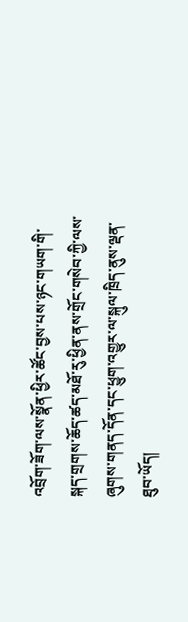འབྲོག་ཟོག་ལས་སྣོན་ཕྱིར་ཚོང་བྱས་པས་ཉང་གཡག་གི་སྐད་གྲགས་ཆོད་ཚད་མཐོ་རུ་ཕྱིན་ནས་གྲོང་གསེབ་ཀྱི་ལས་ཞུགས་གནད་དོན་དང་ཕྱུག་འགྱུར་ལ་སྐུལ་ཁྲིད་ནུས་ལྡན་ཐུབ་ཡོད།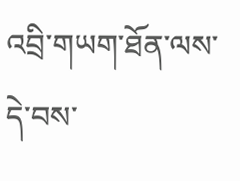འབྲི་གཡག་ཐོན་ལས་དེ་བས་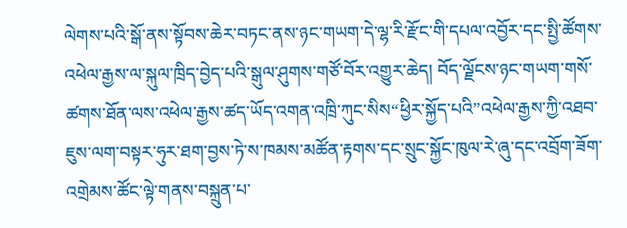ལེགས་པའི་སྒོ་ནས་སྟོབས་ཆེར་བཏང་ནས་ཉང་གཡག་དེ་ལྷ་རི་རྫོང་གི་དཔལ་འབྱོར་དང་སྤྱི་ཚོགས་འཕེལ་རྒྱས་ལ་སྐུལ་ཁྲིད་བྱེད་པའི་སྒུལ་ཤུགས་གཙོ་བོར་འགྱུར་ཆེད། བོད་ལྗོངས་ཉང་གཡག་གསོ་ཚགས་ཐོན་ལས་འཕེལ་རྒྱས་ཚད་ཡོད་འགན་འཁྲི་ཀུང་སིས“ཕྱིར་སྐྱོད་པའི”འཕེལ་རྒྱས་ཀྱི་འཐབ་ཇུས་ལག་བསྟར་ཧུར་ཐག་བྱས་ཏེ་ས་ཁམས་མཚོན་རྟགས་དང་སྲུང་སྐྱོང་ཁུལ་རེ་ཞུ་དང་འབྲོག་ཟོག་འགྲེམས་ཚོང་ལྟེ་གནས་བསྐྲུན་པ་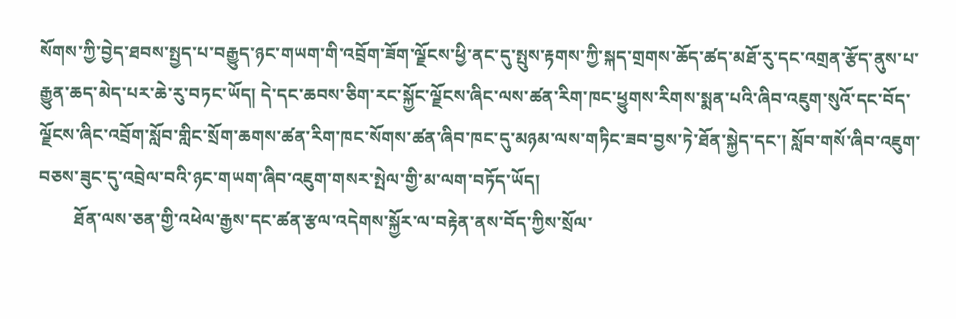སོགས་ཀྱི་བྱེད་ཐབས་སྤྱད་པ་བརྒྱུད་ཉང་གཡག་གི་འབྲོག་ཟོག་ལྗོངས་ཕྱི་ནང་དུ་སྤུས་རྟགས་ཀྱི་སྐད་གྲགས་ཆོད་ཚད་མཐོ་རུ་དང་འགྲན་རྩོད་ནུས་པ་རྒྱུན་ཆད་མེད་པར་ཆེ་རུ་བཏང་ཡོད། དེ་དང་ཆབས་ཅིག་རང་སྐྱོང་ལྗོངས་ཞིང་ལས་ཚན་རིག་ཁང་ཕྱུགས་རིགས་སྨན་པའི་ཞིབ་འཇུག་སུའོ་དང་བོད་ལྗོངས་ཞིང་འབྲོག་སློབ་གླིང་སྲོག་ཆགས་ཚན་རིག་ཁང་སོགས་ཚན་ཞིབ་ཁང་དུ་མཉམ་ལས་གཏིང་ཟབ་བྱས་ཏེ་ཐོན་སྐྱེད་དང་། སློབ་གསོ་ཞིབ་འཇུག་བཅས་ཟུང་དུ་འབྲེལ་བའི་ཉང་གཡག་ཞིབ་འཇུག་གསར་སྤེལ་གྱི་མ་ལག་བཏོད་ཡོད།
        ཐོན་ལས་ཅན་གྱི་འཕེལ་རྒྱས་དང་ཚན་རྩལ་འདེགས་སྐྱོར་ལ་བརྟེན་ནས་བོད་ཀྱིས་སྲོལ་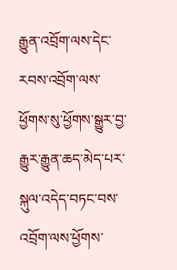རྒྱུན་འབྲོག་ལས་དེང་རབས་འབྲོག་ལས་ཕྱོགས་སུ་ཕྱོགས་སྒྱུར་བྱ་རྒྱུར་རྒྱུན་ཆད་མེད་པར་སྐུལ་འདེད་བཏང་བས་འབྲོག་ལས་ཕྱོགས་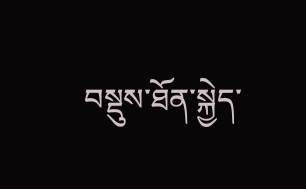བསྡུས་ཐོན་སྐྱེད་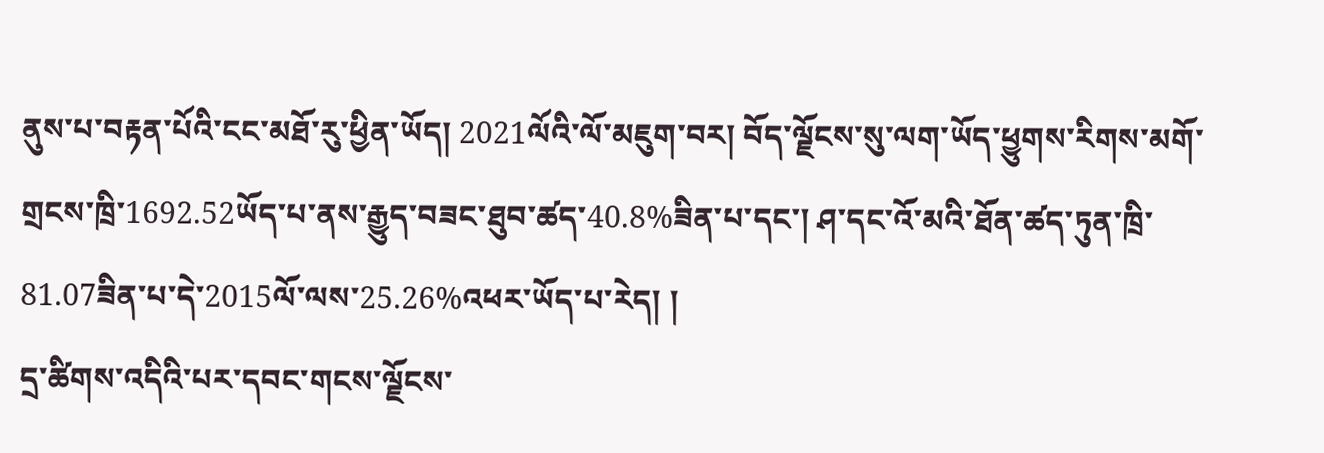ནུས་པ་བརྟན་པོའི་ངང་མཐོ་རུ་ཕྱིན་ཡོད། 2021ལོའི་ལོ་མཇུག་བར། བོད་ལྗོངས་སུ་ལག་ཡོད་ཕྱུགས་རིགས་མགོ་གྲངས་ཁྲི་1692.52ཡོད་པ་ནས་རྒྱུད་བཟང་ཐུབ་ཚད་40.8%ཟིན་པ་དང་། ཤ་དང་འོ་མའི་ཐོན་ཚད་ཏུན་ཁྲི་81.07ཟིན་པ་དེ་2015ལོ་ལས་25.26%འཕར་ཡོད་པ་རེད། །
དྲ་ཚིགས་འདིའི་པར་དབང་གངས་ལྗོངས་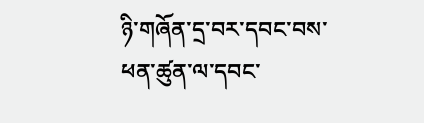ཉི་གཞོན་དྲ་བར་དབང་བས་ཕན་ཚུན་ལ་དབང་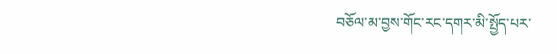བཅོལ་མ་བྱས་གོང་རང་དགར་མི་སྤྱོད་པར་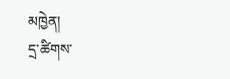མཁྱེན།
དྲ་ཚིགས་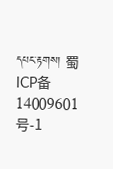དཔང་རྟགས། 蜀ICP备14009601号-1